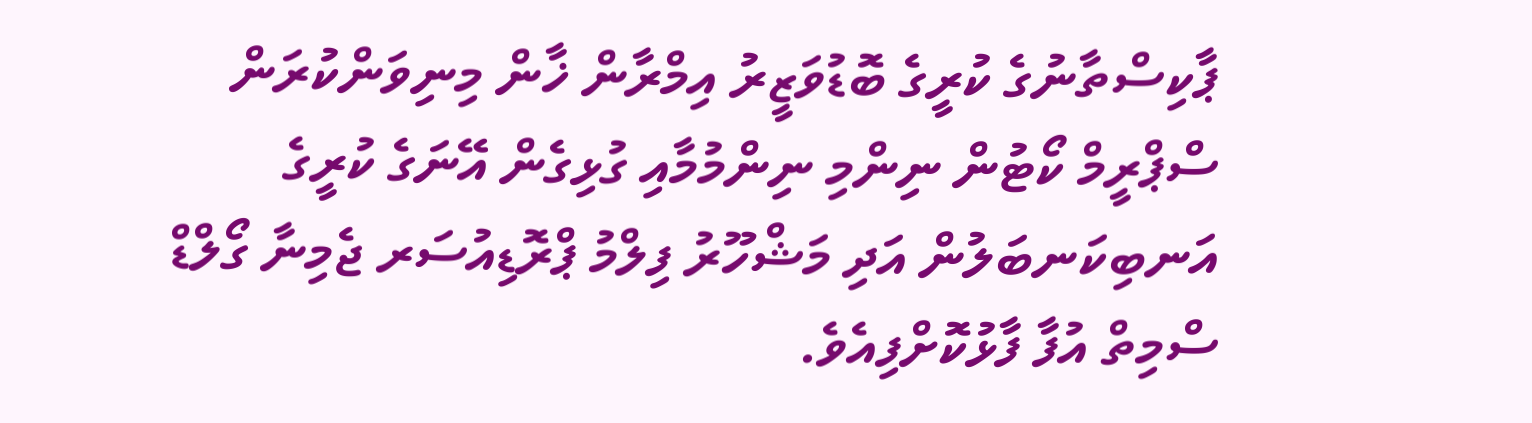ޕާކިސްތާނުގެ ކުރީގެ ބޮޑުވަޒީރު އިމްރާން ޚާން މިނިވަންކުރަން ސްޕްރީމް ކޯޓުން ނިންމި ނިންމުމާއި ގުޅިގެން އޭނަގެ ކުރީގެ އަނބިކަނބަލުން އަދި މަޝްހޫރު ފިލްމު ޕްރޮޑިއުސަރ ޖެމިނާ ގޯލްޑް ސްމިތް އުފާ ފާޅުކޮށްފިއެވެ.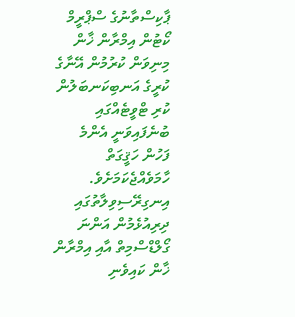ޕާކިސްތާނުގެ ސްޕްރީމް ކޯޓުން އިމްރާން ޚާން މިނިވަން ކުރުމުން އޭނާގެ ކުރީގެ އަނބިކަނބަލުން ކުރި ޓްވީޓެއްގައި ބުނެފައިވަނީ އެންމެ ފަހުން ހަޤީގަތް ހާމަވެއްޖެކަމަށެވެ.
އިނގިރޭސިވިލާތުގައި ދިރިއުޅެމުން އަންނަ ގޯލްޑްސްމިތް އާއި އިމްރާން ޚާން ކައިވެނި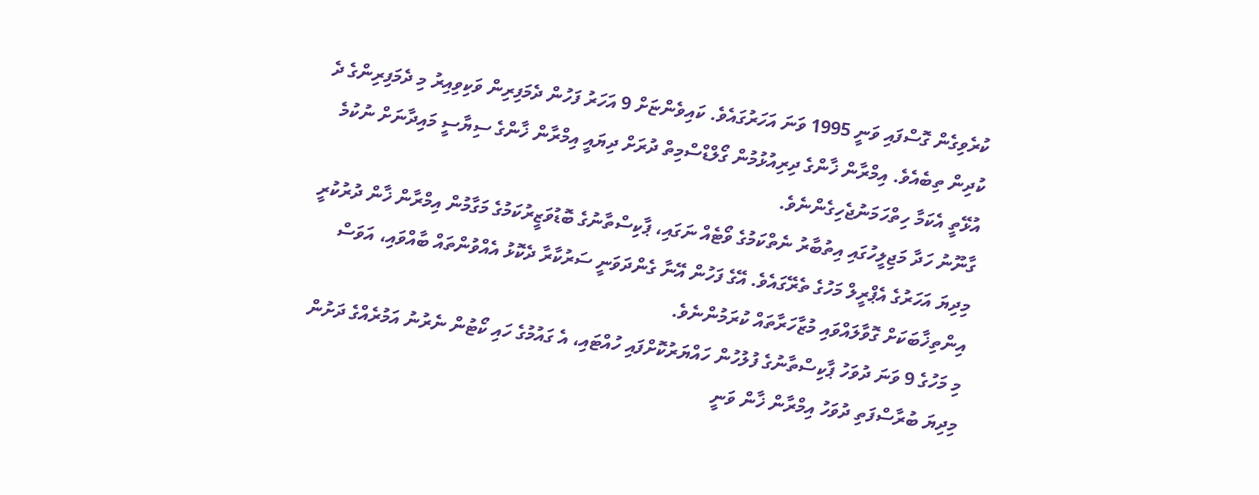ކުރެވިގެން ގޮސްފައި ވަނީ 1995 ވަނަ އަހަރުގައެވެ. ކައިވެންޏަށް 9 އަހަރު ފަހުން ދެމަފިރިން ވަކިވިއިރު މި ދެމަފިރިންގެ ދެ ކުދިން ތިބެއެވެ. އިމްރާން ޚާންގެ ދިރިއުޅުމުން ގޯލްޑްސްމިތް ދުރަށް ދިޔައީ އިމްރާން ޚާންގެ ސިޔާސީ މައިދާނަށް ނުކުމެ އުޅޭތީ އެކަމާ ހިތްހަމަނުޖެހިގެންނެވެ.
ގާނޫނު ހަދާ މަޖިލީހުގައި އިތުބާރު ނެތްކަމުގެ ވޯޓެއް ނަގައި، ޕާކިސްތާނުގެ ބޮޑުވަޒީރުކަމުގެ މަގާމުން އިމްރާން ޚާން ދުރުކުރީ މިދިޔަ އަހަރުގެ އެޕްރީލް މަހުގެ ތެރޭގައެވެ. އޭގެ ފަހުން އޭނާ ގެންދަވަނީ ސަރުކާރާ ދެކޮޅު އެއްވުންތައް ބާއްވައި، އަވަސް އިންތިޚާބަކަށް ގޮވާލައްވައި މުޒާހަރާތައް ކުރަމުންނެވެ.
މި މަހުގެ 9 ވަނަ ދުވަހު ޕާކިސްތާނުގެ ފުލުހުން ހައްޔަރުކޮށްފައި ހުއްޓައި، އެ ގައުމުގެ ހައި ކޯޓުން ނެރުނު އަމުރެއްގެ ދަށުން މިދިޔަ ބުރާސްފަތި ދުވަހު އިމްރާން ޚާން ވަނީ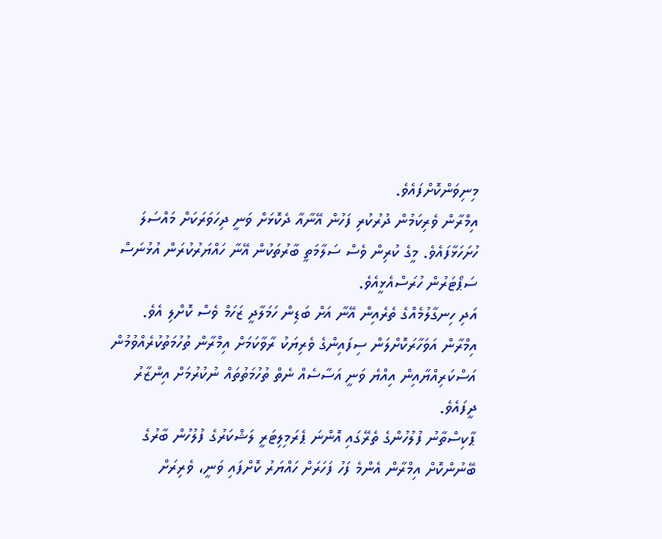މިނިވަންކޮށްފައެވެ.
އިމްރާން ވެރިކަމުން ދުރުކުރި ފަހުން އޭނާއާ ދެކޮޅަށް ވަނީ ދިހަވަރަކަށް މައްސަލަ ހުށަހަޅާފައެވެ. މީގެ ކުރިން ވެސް ސަލާމަތީ ބާރުތަކުން އޭނާ ހައްޔަރުކުރަން އުޅުނަސް ސަޕޯޓަރުން ހުރަސްއެޅީއެވެ.
އަދި ހިނގާލުމެއްގެ ތެރެއިން އޭނާ އަށް ބަޑިން ހަމަލާދީ ޒަހަމް ވެސް ކޮށްލި އެވެ.
އިމްރާން އަވަހާރަކޮށްލަން ސިފައިންގެ ވެރިޔަކު ރާވާކަމަށް އިމްރާން ތުހުމަތުކުރެއްވުމުން އަސްކަރިއްޔާއިން އިއްޔެ ވަނީ އަސާސެއް ނެތް ތުހުމަތުތައް ނުކުރުމަށް އިންޒާރު ދީފައެވެ.
ޕާކިސްތާނު ފުލުހުންގެ ތެރޭގައި އޮންނަ ޕެރަމިލިޓަރީ ލަޝްކަރުގެ ފުލުހުން ބާރުގެ ބޭނުންކޮށް އިމްރާން އެންމެ ފަހު ފަހަރަށް ހައްޔަރު ކޮށްފައި ވަނީ، ވެރިރަށް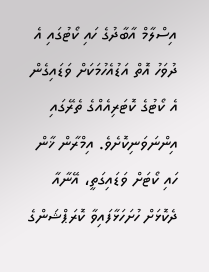އިސްލާމް އާބާދުގެ ހައި ކޯޓުގައި އެ ދުވަހު އޮތް އަޑުއެހުމަކަށް ވަޑައިގެން އެ ކޯޓުގެ ކޮޓަރިއެއްގެ ތެރޭގައި އިންނަވަނިކޮށެވެ. އިމްރާން ޚާން ހައި ކޯޓަށް ވަޑައިގަތީ، އޭނާއާ ދެކޮޅަށް ހުށަހަޅާފައިވާ ކޮރަޕްޝަންގެ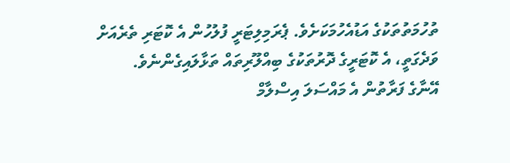ތުހުމަތުތަކުގެ އަޑުއެހުމަކަށެވެ. ޕެރަމިލިޓަރީ ފުލުހުން އެ ކޮޓަރި ތެރެއަށް ވަދެގަތީ، އެ ކޮޓަރީގެ ދޮރުތަކުގެ ބިއްލޫރިތައް ތަޅާލައިގެންނެވެ.
އޭނާގެ ފަރާތުން އެ މައްސަލަ އިސްލާމް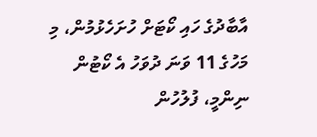އާބާދުގެ ހައި ކޯޓަށް ހުށަހެޅުމުން، މި މަހުގެ 11 ވަނަ ދުވަހު އެ ކޯޓުން ނިންމީ، ފުލުހުން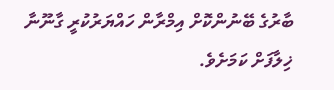ބާރުގެ ބޭނުންކޮށް އިމްރާން ހައްޔަރުކުރީ ގާނޫނާ ޚިލާފަށް ކަމަށެވެ.